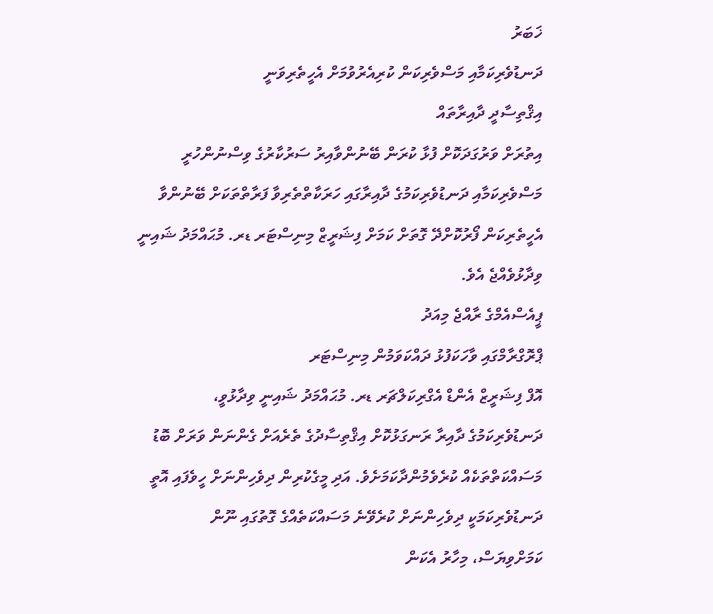ޚަބަރު
ދަނޑުވެރިކަމާއި މަސްވެރިކަން ކުރިއެރުވުމަށް އެހީތެރިވަނީ
އިޤްތިސާދީ ދާއިރާތައް
އިތުރަށް ވަރުގަދަކޮށް ފުޅާ ކުރަން ބޭނުންވާއިރު ސަރުކާރުގެ ވިސްނުންހުރީ
މަސްވެރިކަމާއި ދަނޑުވެރިކަމުގެ ދާއިރާގައި ހަރަކާތްތެރިވާ ފަރާތްތަކަށް ބޭނުންވާ
އެހީތެރިކަން ފޯރުކޮށްދޭ ގޮތަށް ކަމަށް ފިޝަރީޒް މިނިސްޓަރ ޑރ. މުޙައްމަދު ޝައިނީ
ވިދާޅުވެއްޖެ އެވެ.
ޕީއެސްއެމްގެ ރާއްޖެ މިއަދު
ޕްރޮގްރާމްގައި ވާހަކަފުޅު ދައްކަވަމުން މިނިސްޓަރ
އޮފް ފިޝަރީޒް އެންޑް އެގްރިކަލްޗަރ ޑރ. މުޙައްމަދު ޝައިނީ ވިދާޅުވީ،
ދަނޑުވެރިކަމުގެ ދާއިރާ ރަނގަޅުކޮށް އިޤްތިސާދުގެ ތެރެއަށް ގެންނަން ވަރަށް ބޮޑު
މަސައްކަތްތަކެއް ކުރެވެމުންދާކަމަށެވެ. އަދި މީގެކުރިން ދިވެހިންނަށް ހީވެފައި އޮތީ
ދަނޑުވެރިކަމަކީ ދިވެހިންނަށް ކުރެވޭނެ މަސައްކަތެއްގެ ގޮތުގައި ނޫން
ކަމަށްވިޔަސް، މިހާރު އެކަން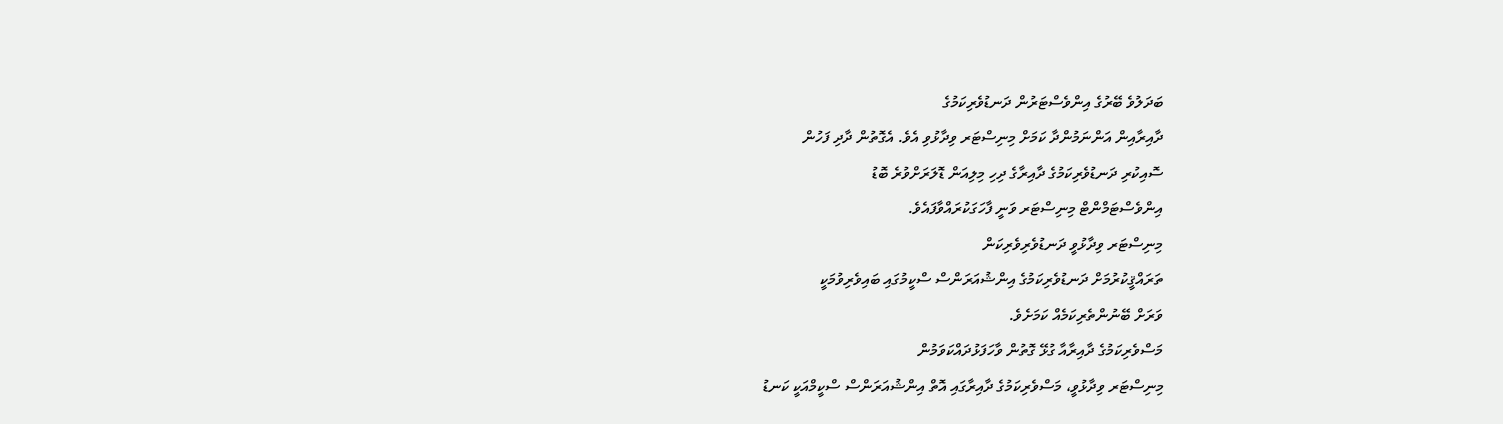ބަދަލުވެ ބޭރުގެ އިންވެސްޓަރުން ދަނޑުވެރިކަމުގެ
ދާއިރާއިން އަންނަމުންދާ ކަމަށް މިނިސްޓަރ ވިދާޅުވި އެވެ. އެގޮތުން ދާދި ފަހުން
ސޮއިކުރި ދަނޑުވެރިކަމުގެ ދާއިރާގެ ދިހި މިލިއަން ޑޮލަރަށްވުރެ ބޮޑު
އިންވެސްޓަމްންޓް މިނިސްޓަރ ވަނީ ފާހަގަކުރައްވާފައެވެ.
މިނިސްޓަރ ވިދާޅުވީ ދަނޑުވެރިވެރިކަން
ތަރައްޤީކުރުމަށް ދަނޑުވެރިކަމުގެ އިންޝުއަރަންސް ސްކީމުގައި ބައިވެރިވުމަކީ
ވަރަށް ބޭނުންތެރިކަމެއް ކަމަށެވެ.
މަސްވެރިކަމުގެ ދާއިރާއާ ގުޅޭ ގޮތުން ވާހަފަޅުދައްކަވަމުން
މިނިސްޓަރ ވިދާޅުވީ، މަސްވެރިކަމުގެ ދާއިރާގައި އޮތް އިންޝުއަރަންސް ސްކީމްއަކީ ކަނޑު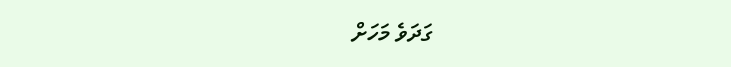ގަދަވެ މަހަށް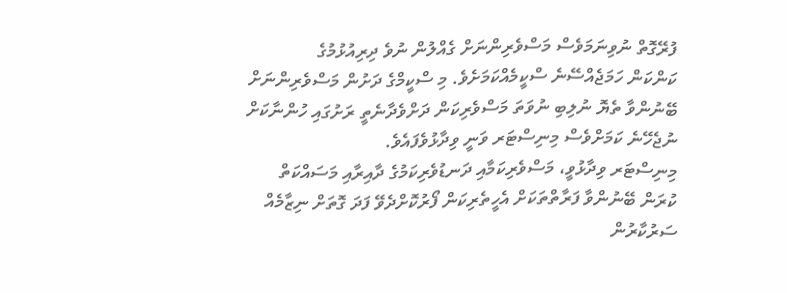ފުރޭގޮތް ނުވިނަމަވެސް މަސްވެރިންނަށް ގެއްލުން ނުވެ ދިރިއުޅުމުގެ
ކަންކަން ހަމަޖެއްސޭނެ ސްކީމެއްކަމަށެވެ. މި ސްކީމްގެ ދަށުން މަސްވެރިންނަށް
ބޭނުންވާ ތެޔޮ ނުލިބި ނުވަތަ މަސްވެރިކަން ދަށްވެދާނެތީ ރަށުގައި ހުންނާކަށް
ނުޖެހޭނެ ކަމަށްވެސް މިނިސްޓަރ ވަނީ ވިދާޅުވެފައެވެ.
މިނިސްޓަރ ވިދާޅުވީ، މަސްވެރިކަމާއި ދަނޑުވެރިކަމުގެ ދާއިރާއި މަސައްކަތް
ކުރަން ބޭނުންވާ ފަރާތްތަކަށް އެހީތެރިކަން ފޯރުކޮށްދެވޭ ފަދަ ގޮތަށް ނިޒާމެއް
ސަރުކާރުން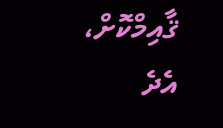ޤާއިމްކޮށް، އެދެ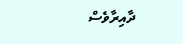ދާއިރާވެސް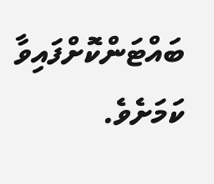ބައްޓަންކޮށްފައިވާ ކަމަށެވެ.